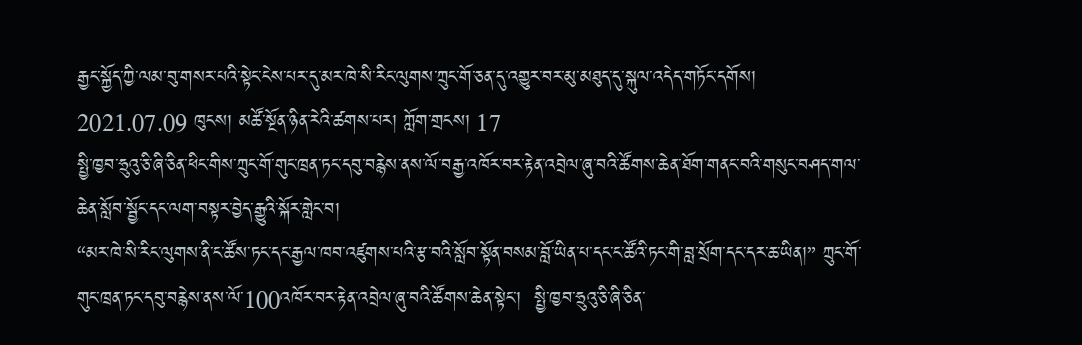རྒྱང་སྐྱོད་ཀྱི་ལམ་བུ་གསར་པའི་སྟེང་ངེས་པར་དུ་མར་ཁེ་སི་རིང་ལུགས་ཀྲུང་གོ་ཅན་དུ་འགྱུར་བར་མུ་མཐུད་དུ་སྐུལ་འདེད་གཏོང་དགོས།
2021.07.09 ཁུངས། མཚོ་སྔོན་ཉིན་རེའི་ཚགས་པར། ཀློག་གྲངས། 17
སྤྱི་ཁྱབ་ཧྲུའུ་ཅི་ཞི་ཅིན་ཕིང་གིས་ཀྲུང་གོ་གུང་ཁྲན་ཏང་དབུ་བརྙེས་ནས་ལོ་བརྒྱ་འཁོར་བར་རྟེན་འབྲེལ་ཞུ་བའི་ཚོགས་ཆེན་ཐོག་གནང་བའི་གསུང་བཤད་གལ་ཆེན་སློབ་སྦྱོང་དང་ལག་བསྟར་བྱེད་རྒྱུའི་སྐོར་གླེང་བ།
“མར་ཁེ་སི་རིང་ལུགས་ནི་ང་ཚོས་ཏང་དང་རྒྱལ་ཁབ་འཛུགས་པའི་རྩ་བའི་སློབ་སྟོན་བསམ་བློ་ཡིན་པ་དང་ང་ཚོའི་ཏང་གི་བླ་སྲོག་དང་དར་ཆ་ཡིན།” ཀྲུང་གོ་གུང་ཁྲན་ཏང་དབུ་བརྙེས་ནས་ལོ་100འཁོར་བར་རྟེན་འབྲེལ་ཞུ་བའི་ཚོགས་ཆེན་སྟེང་།  སྤྱི་ཁྱབ་ཧྲུའུ་ཅི་ཞི་ཅིན་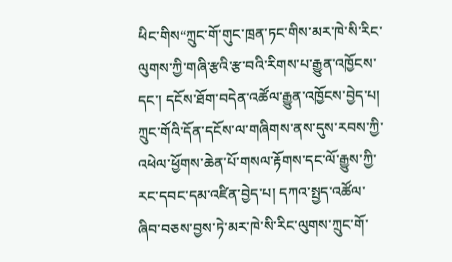ཕིང་གིས“ཀྲུང་གོ་གུང་ཁྲན་ཏང་གིས་མར་ཁེ་སི་རིང་ལུགས་ཀྱི་གཞི་རྩའི་རྩ་བའི་རིགས་པ་རྒྱུན་འཁྱོངས་དང་། དངོས་ཐོག་བདེན་འཚོལ་རྒྱུན་འཁྱོངས་བྱེད་པ། ཀྲུང་གོའི་དོན་དངོས་ལ་གཞིགས་ནས་དུས་རབས་ཀྱི་འཕེལ་ཕྱོགས་ཆེན་པོ་གསལ་རྟོགས་དང་ལོ་རྒྱུས་ཀྱི་རང་དབང་དམ་འཛིན་བྱེད་པ། དཀའ་སྤྱད་འཚོལ་ཞིབ་བཅས་བྱས་ཏེ་མར་ཁེ་སི་རིང་ལུགས་ཀྲུང་གོ་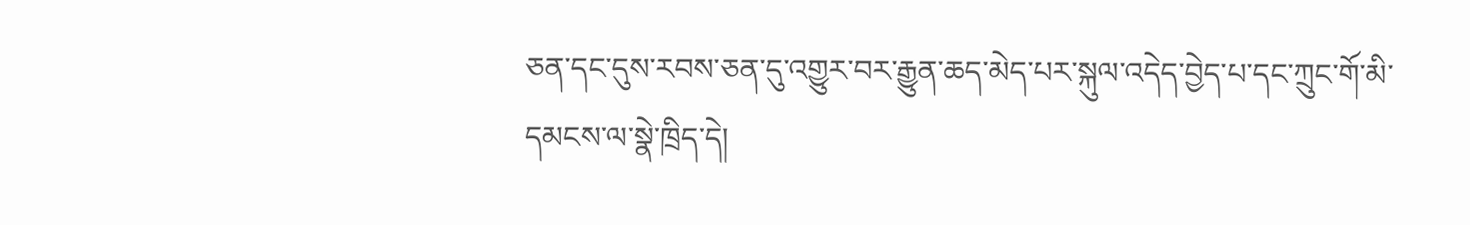ཅན་དང་དུས་རབས་ཅན་དུ་འགྱུར་བར་རྒྱུན་ཆད་མེད་པར་སྐུལ་འདེད་བྱེད་པ་དང་ཀྲུང་གོ་མི་དམངས་ལ་སྣེ་ཁྲིད་དེ།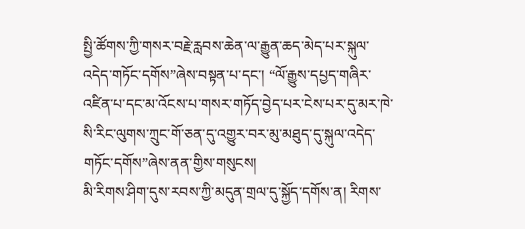སྤྱི་ཚོགས་ཀྱི་གསར་བརྗེ་རླབས་ཆེན་ལ་རྒྱུན་ཆད་མེད་པར་སྐུལ་འདེད་གཏོང་དགོས”ཞེས་བསྟན་པ་དང་། “ལོ་རྒྱུས་དཔྱད་གཞིར་འཛིན་པ་དང་མ་འོངས་པ་གསར་གཏོད་བྱེད་པར་ངེས་པར་དུ་མར་ཁེ་སི་རིང་ལུགས་ཀྲུང་གོ་ཅན་དུ་འགྱུར་བར་མུ་མཐུད་དུ་སྐུལ་འདེད་གཏོང་དགོས”ཞེས་ནན་གྱིས་གསུངས།
མི་རིགས་ཤིག་དུས་རབས་ཀྱི་མདུན་གྲལ་དུ་སྐྱོད་དགོས་ན། རིགས་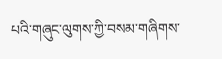པའི་གཞུང་ལུགས་ཀྱི་བསམ་གཞིགས་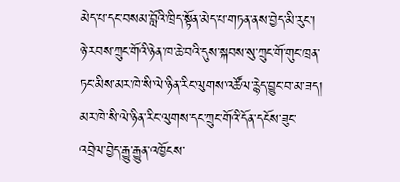མེད་པ་དང་བསམ་བློའི་ཁྲིད་སྟོན་མེད་པ་གཏན་ནས་བྱེད་མི་རུང་། ཉེ་རབས་ཀྲུང་གོའི་ཉེན་ཁ་ཆེ་བའི་དུས་སྐབས་སུ་ཀྲུང་གོ་གུང་ཁྲན་ཏང་མིས་མར་ཁེ་སི་ལེ་ཉིན་རིང་ལུགས་འཚོལ་རྙེད་བྱུང་བ་མ་ཟད།  མར་ཁེ་སི་ལེ་ཉིན་རིང་ལུགས་དང་ཀྲུང་གོའི་དོན་དངོས་ཟུང་འབྲེལ་བྱེད་རྒྱུ་རྒྱུན་འཁྱོངས་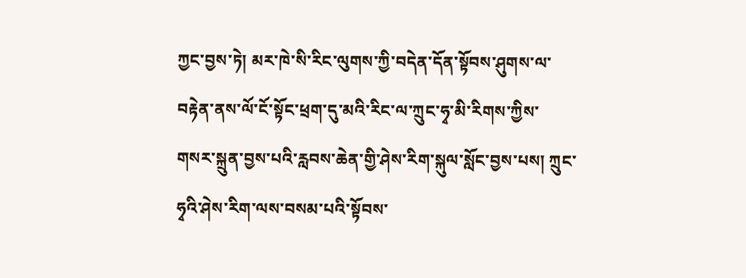ཀྱང་བྱས་ཏེ། མར་ཁེ་སི་རིང་ལུགས་ཀྱི་བདེན་དོན་སྟོབས་ཤུགས་ལ་བརྟེན་ནས་ལོ་ངོ་སྟོང་ཕྲག་དུ་མའི་རིང་ལ་ཀྲུང་ཧྭ་མི་རིགས་ཀྱིས་གསར་སྐྲུན་བྱས་པའི་རླབས་ཆེན་གྱི་ཤེས་རིག་སྐུལ་སློང་བྱས་པས། ཀྲུང་ཧྭའི་ཤེས་རིག་ལས་བསམ་པའི་སྟོབས་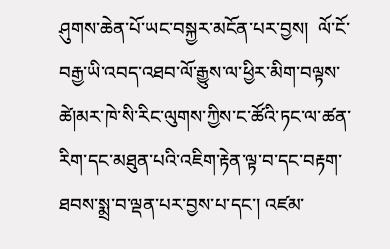ཤུགས་ཆེན་པོ་ཡང་བསྐྱར་མངོན་པར་བྱས།  ལོ་ངོ་བརྒྱ་ཡི་འབད་འཐབ་ལོ་རྒྱུས་ལ་ཕྱིར་མིག་བལྟས་ཚེ།མར་ཁེ་སི་རིང་ལུགས་ཀྱིས་ང་ཚོའི་ཏང་ལ་ཚན་རིག་དང་མཐུན་པའི་འཇིག་རྟེན་ལྟ་བ་དང་བརྟག་ཐབས་སྨྲ་བ་ལྡན་པར་བྱས་པ་དང་། འཛམ་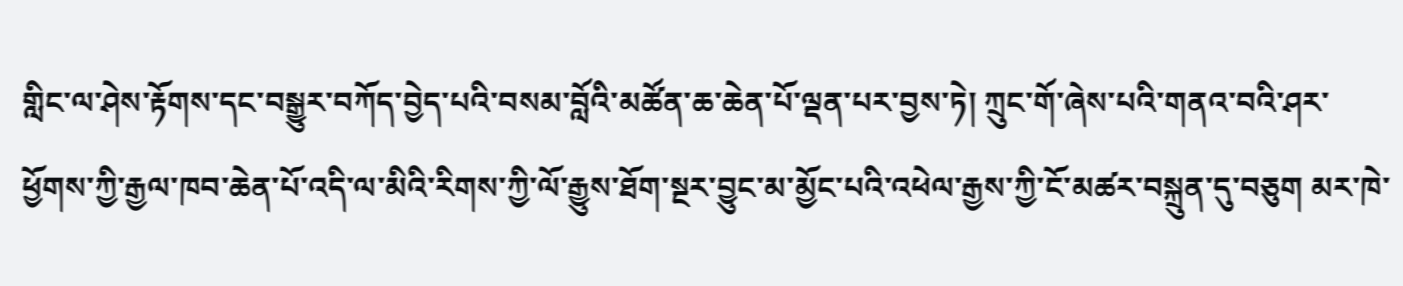གླིང་ལ་ཤེས་རྟོགས་དང་བསྒྱུར་བཀོད་བྱེད་པའི་བསམ་བློའི་མཚོན་ཆ་ཆེན་པོ་ལྡན་པར་བྱས་ཏེ། ཀྲུང་གོ་ཞེས་པའི་གནའ་བའི་ཤར་ཕྱོགས་ཀྱི་རྒྱལ་ཁབ་ཆེན་པོ་འདི་ལ་མིའི་རིགས་ཀྱི་ལོ་རྒྱུས་ཐོག་སྔར་བྱུང་མ་མྱོང་པའི་འཕེལ་རྒྱས་ཀྱི་ངོ་མཚར་བསྐྲུན་དུ་བཅུག མར་ཁེ་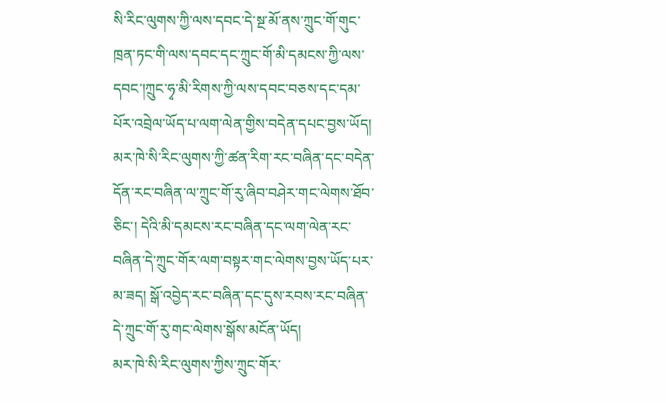སི་རིང་ལུགས་ཀྱི་ལས་དབང་དེ་སྔ་མོ་ནས་ཀྲུང་གོ་གུང་ཁྲན་ཏང་གི་ལས་དབང་དང་ཀྲུང་གོ་མི་དམངས་ཀྱི་ལས་དབང་།ཀྲུང་ཧྭ་མི་རིགས་ཀྱི་ལས་དབང་བཅས་དང་དམ་པོར་འབྲེལ་ཡོད་པ་ལག་ལེན་གྱིས་བདེན་དཔང་བྱས་ཡོད།  མར་ཁེ་སི་རིང་ལུགས་ཀྱི་ཚན་རིག་རང་བཞིན་དང་བདེན་དོན་རང་བཞིན་ལ་ཀྲུང་གོ་རུ་ཞིབ་བཤེར་གང་ལེགས་ཐོབ་ཅིང་། དེའི་མི་དམངས་རང་བཞིན་དང་ལག་ལེན་རང་བཞིན་དེ་ཀྲུང་གོར་ལག་བསྟར་གང་ལེགས་བྱས་ཡོད་པར་མ་ཟད། སྒོ་འབྱེད་རང་བཞིན་དང་དུས་རབས་རང་བཞིན་དེ་ཀྲུང་གོ་རུ་གང་ལེགས་སྒོས་མངོན་ཡོད།
མར་ཁེ་སི་རིང་ལུགས་ཀྱིས་ཀྲུང་གོར་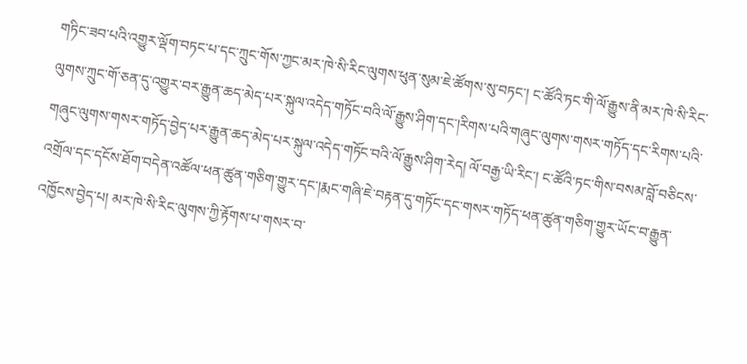གཏིང་ཟབ་པའི་འགྱུར་ལྡོག་བཏང་པ་དང་ཀྲུང་གོས་ཀྱང་མར་ཁེ་སི་རིང་ལུགས་ཕུན་སུམ་ཇེ་ཚོགས་སུ་བཏང་། ང་ཚོའི་ཏང་གི་ལོ་རྒྱུས་ནི་མར་ཁེ་སི་རིང་ལུགས་ཀྲུང་གོ་ཅན་དུ་འགྱུར་བར་རྒྱུན་ཆད་མེད་པར་སྐུལ་འདེད་གཏོང་བའི་ལོ་རྒྱུས་ཤིག་དང་།རིགས་པའི་གཞུང་ལུགས་གསར་གཏོད་དང་རིགས་པའི་གཞུང་ལུགས་གསར་གཏོད་བྱེད་པར་རྒྱུན་ཆད་མེད་པར་སྐུལ་འདེད་གཏོང་བའི་ལོ་རྒྱུས་ཤིག་རེད། ལོ་བརྒྱ་ཡི་རིང་། ང་ཚོའི་ཏང་གིས་བསམ་བློ་བཅིངས་འགྲོལ་དང་དངོས་ཐོག་བདེན་འཚོལ་ཕན་ཚུན་གཅིག་གྱུར་དང་།རྨང་གཞི་ཇེ་བརྟན་དུ་གཏོང་དང་གསར་གཏོད་ཕན་ཚུན་གཅིག་གྱུར་ཡོང་བ་རྒྱུན་འཁྱོངས་བྱེད་པ། མར་ཁེ་སི་རིང་ལུགས་ཀྱི་རྟོགས་པ་གསར་བ་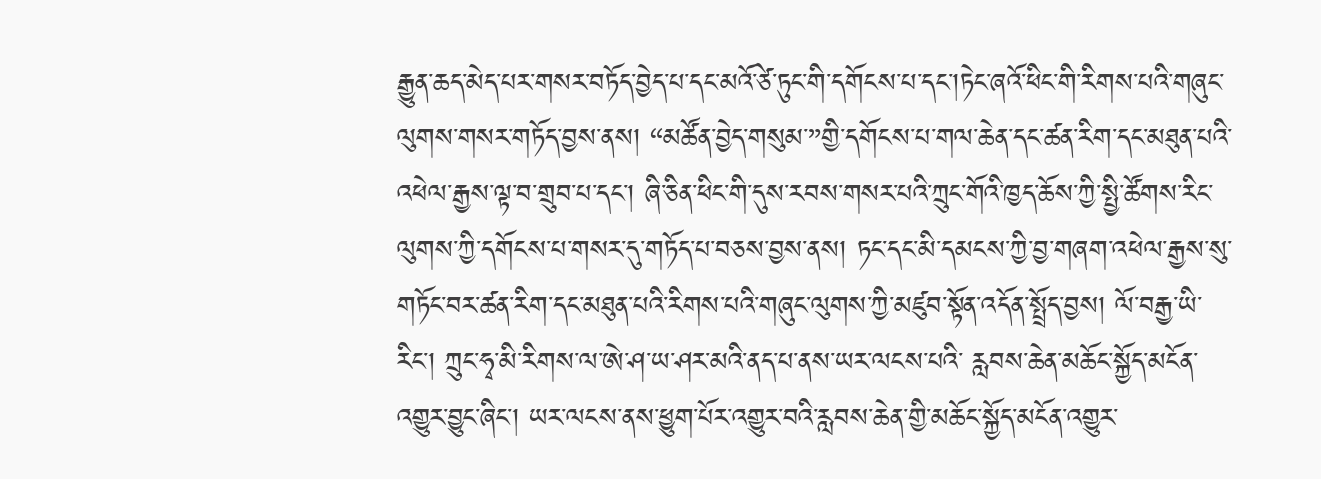རྒྱུན་ཆད་མེད་པར་གསར་བཏོད་བྱེད་པ་དང་མའོ་ཙེ་ཏུང་གི་དགོངས་པ་དང་།ཏེང་ཞའོ་ཕིང་གི་རིགས་པའི་གཞུང་ལུགས་གསར་གཏོད་བྱས་ནས། “མཚོན་བྱེད་གསུམ་”གྱི་དགོངས་པ་གལ་ཆེན་དང་ཚན་རིག་དང་མཐུན་པའི་འཕེལ་རྒྱས་ལྟ་བ་གྲུབ་པ་དང་། ཞི་ཅིན་ཕིང་གི་དུས་རབས་གསར་པའི་ཀྲུང་གོའི་ཁྱད་ཆོས་ཀྱི་སྤྱི་ཚོགས་རིང་ལུགས་ཀྱི་དགོངས་པ་གསར་དུ་གཏོད་པ་བཅས་བྱས་ནས། ཏང་དང་མི་དམངས་ཀྱི་བྱ་གཞག་འཕེལ་རྒྱས་སུ་གཏོང་བར་ཚན་རིག་དང་མཐུན་པའི་རིགས་པའི་གཞུང་ལུགས་ཀྱི་མཛུབ་སྟོན་འདོན་སྤྲོད་བྱས། ལོ་བརྒྱ་ཡི་རིང་། ཀྲུང་ཧྭ་མི་རིགས་ལ་ཨེ་ཤ་ཡ་ཤར་མའི་ནད་པ་ནས་ཡར་ལངས་པའི་ རླབས་ཆེན་མཆོང་སྐྱོད་མངོན་འགྱུར་བྱུང་ཞིང་། ཡར་ལངས་ནས་ཕྱུག་པོར་འགྱུར་བའི་རླབས་ཆེན་གྱི་མཆོང་སྐྱོད་མངོན་འགྱུར་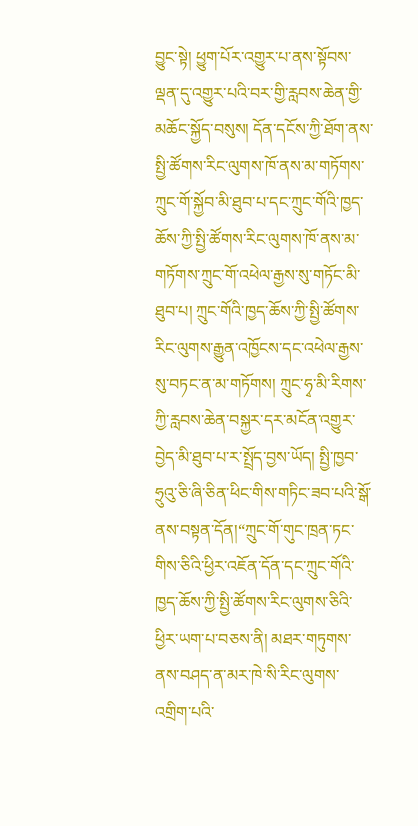བྱུང་སྟེ། ཕྱུག་པོར་འགྱུར་པ་ནས་སྟོབས་ལྡན་དུ་འགྱུར་པའི་བར་གྱི་རླབས་ཆེན་གྱི་མཆོང་སྐྱོད་བསུས། དོན་དངོས་ཀྱི་ཐོག་ནས་སྤྱི་ཚོགས་རིང་ལུགས་ཁོ་ནས་མ་གཏོགས་ཀྲུང་གོ་སྐྱོབ་མི་ཐུབ་པ་དང་ཀྲུང་གོའི་ཁྱད་ཆོས་ཀྱི་སྤྱི་ཚོགས་རིང་ལུགས་ཁོ་ནས་མ་གཏོགས་ཀྲུང་གོ་འཕེལ་རྒྱས་སུ་གཏོང་མི་ཐུབ་པ། ཀྲུང་གོའི་ཁྱད་ཆོས་ཀྱི་སྤྱི་ཚོགས་རིང་ལུགས་རྒྱུན་འཁྱོངས་དང་འཕེལ་རྒྱས་སུ་བཏང་ན་མ་གཏོགས། ཀྲུང་ཧྭ་མི་རིགས་ཀྱི་རླབས་ཆེན་བསྐྱར་དར་མངོན་འགྱུར་བྱེད་མི་ཐུབ་པ་ར་སྤྲོད་བྱས་ཡོད། སྤྱི་ཁྱབ་ཧྲུའུ་ཅི་ཞི་ཅིན་ཕིང་གིས་གཏིང་ཟབ་པའི་སྒོ་ནས་བསྟན་དོན།“ཀྲུང་གོ་གུང་ཁྲན་ཏང་གིས་ཅིའི་ཕྱིར་འཇོན་དོན་དང་ཀྲུང་གོའི་ཁྱད་ཆོས་ཀྱི་སྤྱི་ཚོགས་རིང་ལུགས་ཅིའི་ཕྱིར་ཡག་པ་བཅས་ནི། མཐར་གཏུགས་ནས་བཤད་ན་མར་ཁེ་སི་རིང་ལུགས་འགྲིག་པའི་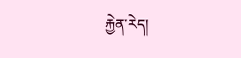རྐྱེན་རེད།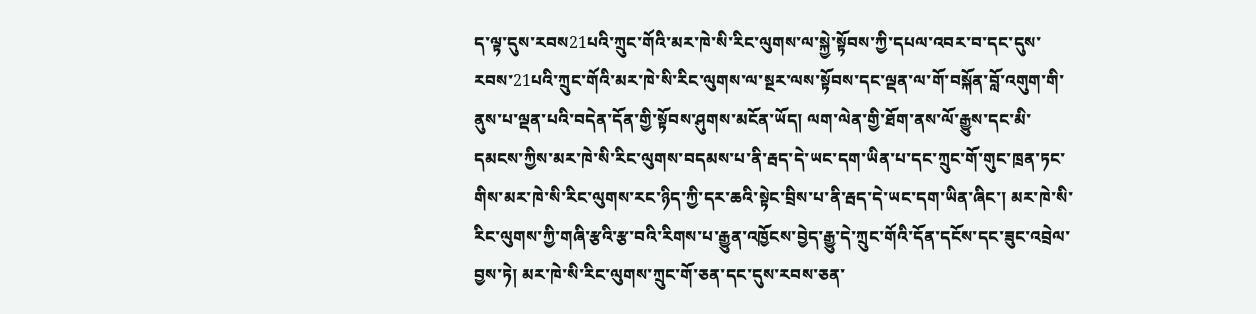ད་ལྟ་དུས་རབས21པའི་ཀྲུང་གོའི་མར་ཁེ་སི་རིང་ལུགས་ལ་སྐྱེ་སྟོབས་ཀྱི་དཔལ་འབར་བ་དང་དུས་རབས་21པའི་ཀྲུང་གོའི་མར་ཁེ་སི་རིང་ལུགས་ལ་སྔར་ལས་སྟོབས་དང་ལྡན་ལ་གོ་བསྐོན་བློ་འགུག་གི་ནུས་པ་ལྡན་པའི་བདེན་དོན་གྱི་སྟོབས་ཤུགས་མངོན་ཡོད། ལག་ལེན་གྱི་ཐོག་ནས་ལོ་རྒྱུས་དང་མི་དམངས་ཀྱིས་མར་ཁེ་སི་རིང་ལུགས་བདམས་པ་ནི་རྦད་དེ་ཡང་དག་ཡིན་པ་དང་ཀྲུང་གོ་གུང་ཁྲན་ཏང་གིས་མར་ཁེ་སི་རིང་ལུགས་རང་ཉིད་ཀྱི་དར་ཆའི་སྟེང་བྲིས་པ་ནི་རྦད་དེ་ཡང་དག་ཡིན་ཞིང་། མར་ཁེ་སི་རིང་ལུགས་ཀྱི་གཞི་རྩའི་རྩ་བའི་རིགས་པ་རྒྱུན་འཁྱོངས་བྱེད་རྒྱུ་དེ་ཀྲུང་གོའི་དོན་དངོས་དང་ཟུང་འབྲེལ་བྱས་ཏེ། མར་ཁེ་སི་རིང་ལུགས་ཀྲུང་གོ་ཅན་དང་དུས་རབས་ཅན་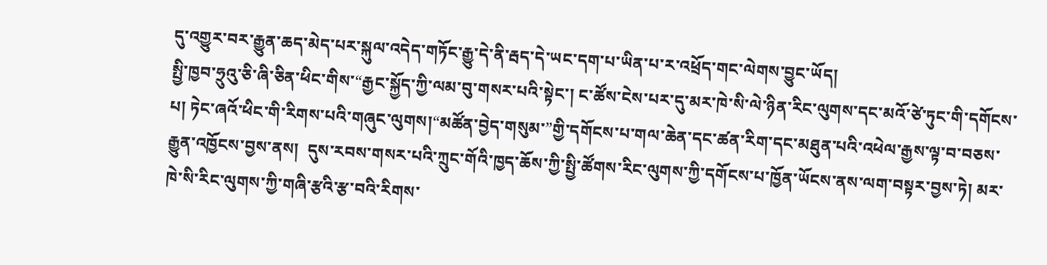དུ་འགྱུར་བར་རྒྱུན་ཆད་མེད་པར་སྐུལ་འདེད་གཏོང་རྒྱུ་དེ་ནི་རྦད་དེ་ཡང་དག་པ་ཡིན་པ་ར་འཕྲོད་གང་ལེགས་བྱུང་ཡོད།
སྤྱི་ཁྱབ་ཧྲུའུ་ཅི་ཞི་ཅིན་ཕིང་གིས་“རྒྱང་སྐྱོད་ཀྱི་ལམ་བུ་གསར་པའི་སྟེང་། ང་ཚོས་ངེས་པར་དུ་མར་ཁེ་སི་ལེ་ཉིན་རིང་ལུགས་དང་མའོ་ཙེ་ཏུང་གི་དགོངས་པ། ཏེང་ཞའོ་ཕིང་གི་རིགས་པའི་གཞུང་ལུགས།“མཚོན་བྱེད་གསུམ་”གྱི་དགོངས་པ་གལ་ཆེན་དང་ཚན་རིག་དང་མཐུན་པའི་འཕེལ་རྒྱས་ལྟ་བ་བཅས་རྒྱུན་འཁྱོངས་བྱས་ནས།  དུས་རབས་གསར་པའི་ཀྲུང་གོའི་ཁྱད་ཆོས་ཀྱི་སྤྱི་ཚོགས་རིང་ལུགས་ཀྱི་དགོངས་པ་ཁྱོན་ཡོངས་ནས་ལག་བསྟར་བྱས་ཏེ། མར་ཁེ་སི་རིང་ལུགས་ཀྱི་གཞི་རྩའི་རྩ་བའི་རིགས་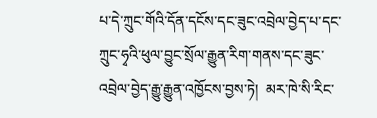པ་དེ་ཀྲུང་གོའི་དོན་དངོས་དང་ཟུང་འབྲེལ་བྱེད་པ་དང་ཀྲུང་ཧྭའི་ཕུལ་བྱུང་སྲོལ་རྒྱུན་རིག་གནས་དང་ཟུང་འབྲེལ་བྱེད་རྒྱུ་རྒྱུན་འཁྱོངས་བྱས་ཏེ།  མར་ཁེ་སི་རིང་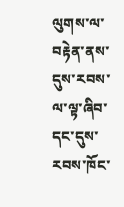ལུགས་ལ་བརྟེན་ནས་དུས་རབས་ལ་ལྟ་ཞིབ་དང་དུས་རབས་ཁོང་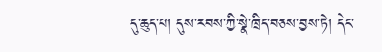དུ་ཆུད་པ། དུས་རབས་ཀྱི་སྣེ་ཁྲིད་བཅས་བྱས་ཏེ། དེང་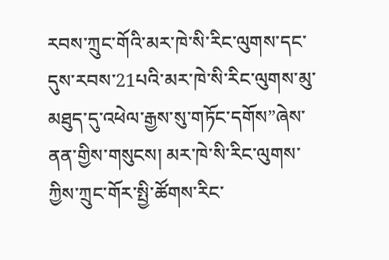རབས་ཀྲུང་གོའི་མར་ཁེ་སི་རིང་ལུགས་དང་དུས་རབས་21པའི་མར་ཁེ་སི་རིང་ལུགས་མུ་མཐུད་དུ་འཕེལ་རྒྱས་སུ་གཏོང་དགོས”ཞེས་ནན་གྱིས་གསུངས། མར་ཁེ་སི་རིང་ལུགས་ཀྱིས་ཀྲུང་གོར་སྤྱི་ཚོགས་རིང་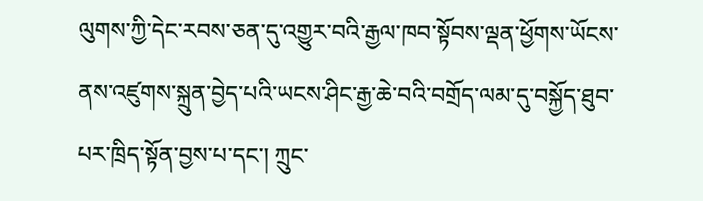ལུགས་ཀྱི་དེང་རབས་ཅན་དུ་འགྱུར་བའི་རྒྱལ་ཁབ་སྟོབས་ལྡན་ཕྱོགས་ཡོངས་ནས་འཛུགས་སྐྲུན་བྱེད་པའི་ཡངས་ཤིང་རྒྱ་ཆེ་བའི་བགྲོད་ལམ་དུ་བསྐྱོད་ཐུབ་པར་ཁྲིད་སྟོན་བྱས་པ་དང་། ཀྲུང་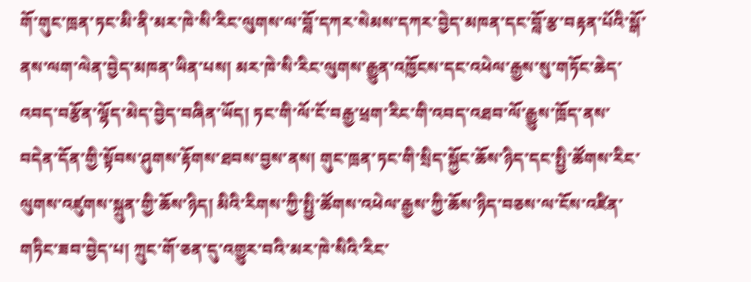གོ་གུང་ཁྲན་ཏང་མི་ནི་མར་ཁེ་སི་རིང་ལུགས་ལ་བློ་དཀར་སེམས་དཀར་བྱེད་མཁན་དང་བློ་རྩ་བརྟན་པོའི་སྒོ་ནས་ལག་ལེན་བྱེད་མཁན་ཡིན་པས། མར་ཁེ་སི་རིང་ལུགས་རྒྱུན་འཁྱོངས་དང་འཕེལ་རྒྱས་སུ་གཏོང་ཆེད་འབད་བརྩོན་ལྷོད་མེད་བྱེད་བཞིན་ཡོད། ཏང་གི་ལོ་ངོ་བརྒྱ་ཕྲག་རིང་གི་འབད་འཐབ་ལོ་རྒྱུས་ཁྲོད་ནས་བདེན་དོན་གྱི་སྟོབས་ཤུགས་རྟོགས་ཐབས་བྱས་ནས། གུང་ཁྲན་ཏང་གི་སྲིད་སྐྱོང་ཆོས་ཉིད་དང་སྤྱི་ཚོགས་རིང་ལུགས་འཛུགས་སྐྲུན་གྱི་ཆོས་ཉིད། མིའི་རིགས་ཀྱི་སྤྱི་ཚོགས་འཕེལ་རྒྱས་ཀྱི་ཆོས་ཉིད་བཅས་ལ་ངོས་འཛིན་གཏིང་ཟབ་བྱེད་པ། ཀྲུང་གོ་ཅན་དུ་འགྱུར་བའི་མར་ཁེ་སིའི་རིང་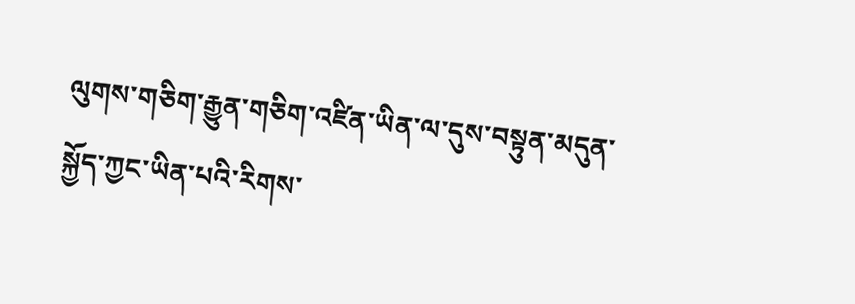ལུགས་གཅིག་རྒྱུན་གཅིག་འཛིན་ཡིན་ལ་དུས་བསྟུན་མདུན་སྐྱོད་ཀྱང་ཡིན་པའི་རིགས་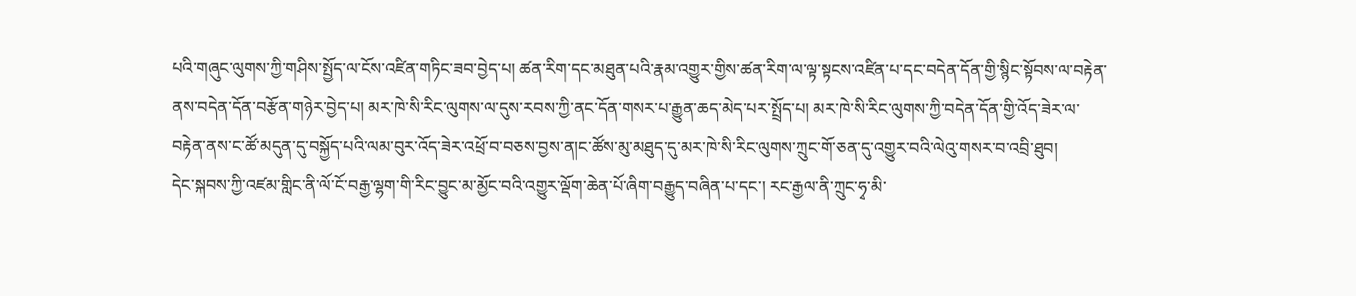པའི་གཞུང་ལུགས་ཀྱི་གཤིས་སྤྱོད་ལ་ངོས་འཛིན་གཏིང་ཟབ་བྱེད་པ། ཚན་རིག་དང་མཐུན་པའི་རྣམ་འགྱུར་གྱིས་ཚན་རིག་ལ་ལྟ་སྟངས་འཛིན་པ་དང་བདེན་དོན་གྱི་སྙིང་སྟོབས་ལ་བརྟེན་ནས་བདེན་དོན་བརྩོན་གཉེར་བྱེད་པ། མར་ཁེ་སི་རིང་ལུགས་ལ་དུས་རབས་ཀྱི་ནང་དོན་གསར་པ་རྒྱུན་ཆད་མེད་པར་སྤྲོད་པ། མར་ཁེ་སི་རིང་ལུགས་ཀྱི་བདེན་དོན་གྱི་འོད་ཟེར་ལ་བརྟེན་ནས་ང་ཚོ་མདུན་དུ་བསྐྱོད་པའི་ལམ་བུར་འོད་ཟེར་འཕྲོ་བ་བཅས་བྱས་ན།ང་ཚོས་མུ་མཐུད་དུ་མར་ཁེ་སི་རིང་ལུགས་ཀྲུང་གོ་ཅན་དུ་འགྱུར་བའི་ལེའུ་གསར་བ་འབྲི་ཐུབ།
དེང་སྐབས་ཀྱི་འཛམ་གླིང་ནི་ལོ་ངོ་བརྒྱ་ལྷག་གི་རིང་བྱུང་མ་མྱོང་བའི་འགྱུར་ལྡོག་ཆེན་པོ་ཞིག་བརྒྱུད་བཞིན་པ་དང་། རང་རྒྱལ་ནི་ཀྲུང་ཧྭ་མི་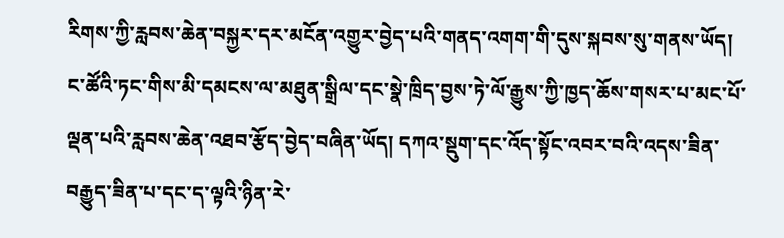རིགས་ཀྱི་རླབས་ཆེན་བསྐྱར་དར་མངོན་འགྱུར་བྱེད་པའི་གནད་འགག་གི་དུས་སྐབས་སུ་གནས་ཡོད།  ང་ཚོའི་ཏང་གིས་མི་དམངས་ལ་མཐུན་སྒྲིལ་དང་སྣེ་ཁྲིད་བྱས་ཏེ་ལོ་རྒྱུས་ཀྱི་ཁྱད་ཆོས་གསར་པ་མང་པོ་ལྡན་པའི་རླབས་ཆེན་འཐབ་རྩོད་བྱེད་བཞིན་ཡོད། དཀའ་སྡུག་དང་འོད་སྟོང་འབར་བའི་འདས་ཟིན་བརྒྱུད་ཟིན་པ་དང་ད་ལྟའི་ཉིན་རེ་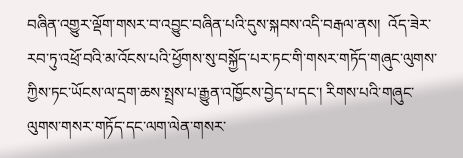བཞིན་འགྱུར་ལྡོག་གསར་བ་འབྱུང་བཞིན་པའི་དུས་སྐབས་འདི་བརྒལ་ནས།  འོད་ཟེར་རབ་ཏུ་འཕྲོ་བའི་མ་འོངས་པའི་ཕྱོགས་སུ་བསྐྱོད་པར་ཏང་གི་གསར་གཏོད་གཞུང་ལུགས་ཀྱིས་ཏང་ཡོངས་ལ་དྲག་ཆས་སྤྲས་པ་རྒྱུན་འཁྱོངས་བྱེད་པ་དང་། རིགས་པའི་གཞུང་ལུགས་གསར་གཏོད་དང་ལག་ལེན་གསར་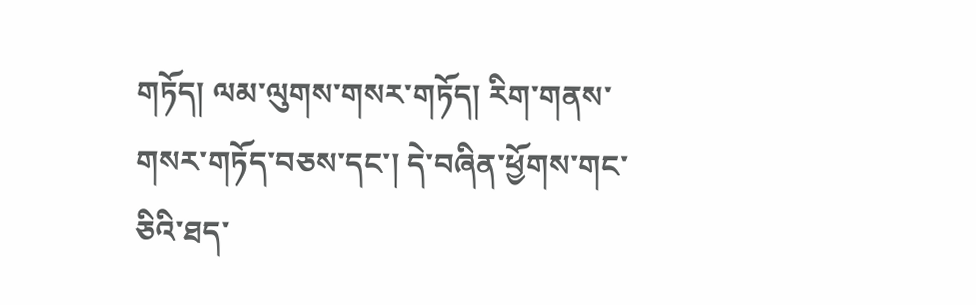གཏོད། ལམ་ལུགས་གསར་གཏོད། རིག་གནས་གསར་གཏོད་བཅས་དང་། དེ་བཞིན་ཕྱོགས་གང་ཅིའི་ཐད་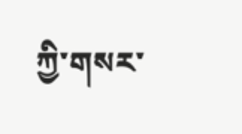ཀྱི་གསར་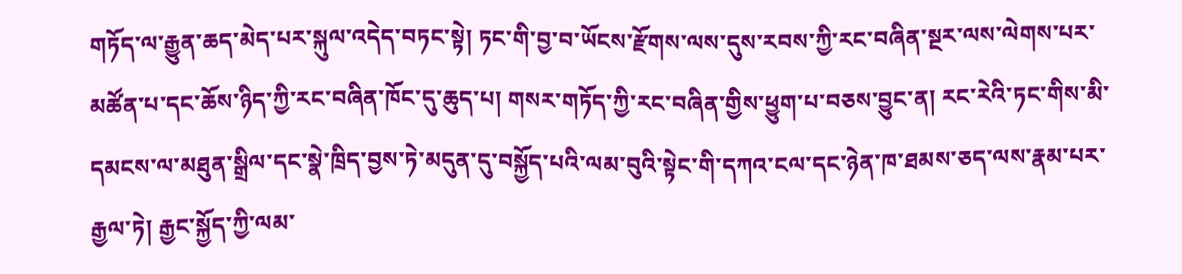གཏོད་ལ་རྒྱུན་ཆད་མེད་པར་སྐུལ་འདེད་བཏང་སྟེ། ཏང་གི་བྱ་བ་ཡོངས་རྫོགས་ལས་དུས་རབས་ཀྱི་རང་བཞིན་སྔར་ལས་ལེགས་པར་མཚོན་པ་དང་ཆོས་ཉིད་ཀྱི་རང་བཞིན་ཁོང་དུ་ཆུད་པ། གསར་གཏོད་ཀྱི་རང་བཞིན་གྱིས་ཕྱུག་པ་བཅས་བྱུང་ན། རང་རེའི་ཏང་གིས་མི་དམངས་ལ་མཐུན་སྒྲིལ་དང་སྣེ་ཁྲིད་བྱས་ཏེ་མདུན་དུ་བསྐྱོད་པའི་ལམ་བུའི་སྟེང་གི་དཀའ་ངལ་དང་ཉེན་ཁ་ཐམས་ཅད་ལས་རྣམ་པར་རྒྱལ་ཏེ། རྒྱང་སྐྱོད་ཀྱི་ལམ་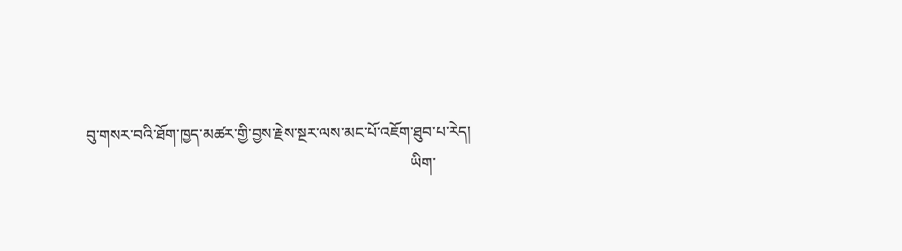བུ་གསར་བའི་ཐོག་ཁྱད་མཚར་གྱི་བྱས་རྗེས་སྔར་ལས་མང་པོ་འཇོག་ཐུབ་པ་རེད།
                                                                                   ཡིག་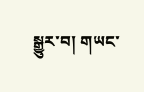སྒྱུར་བ། གཡང་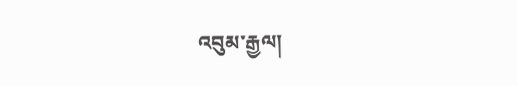འབུམ་རྒྱལ།